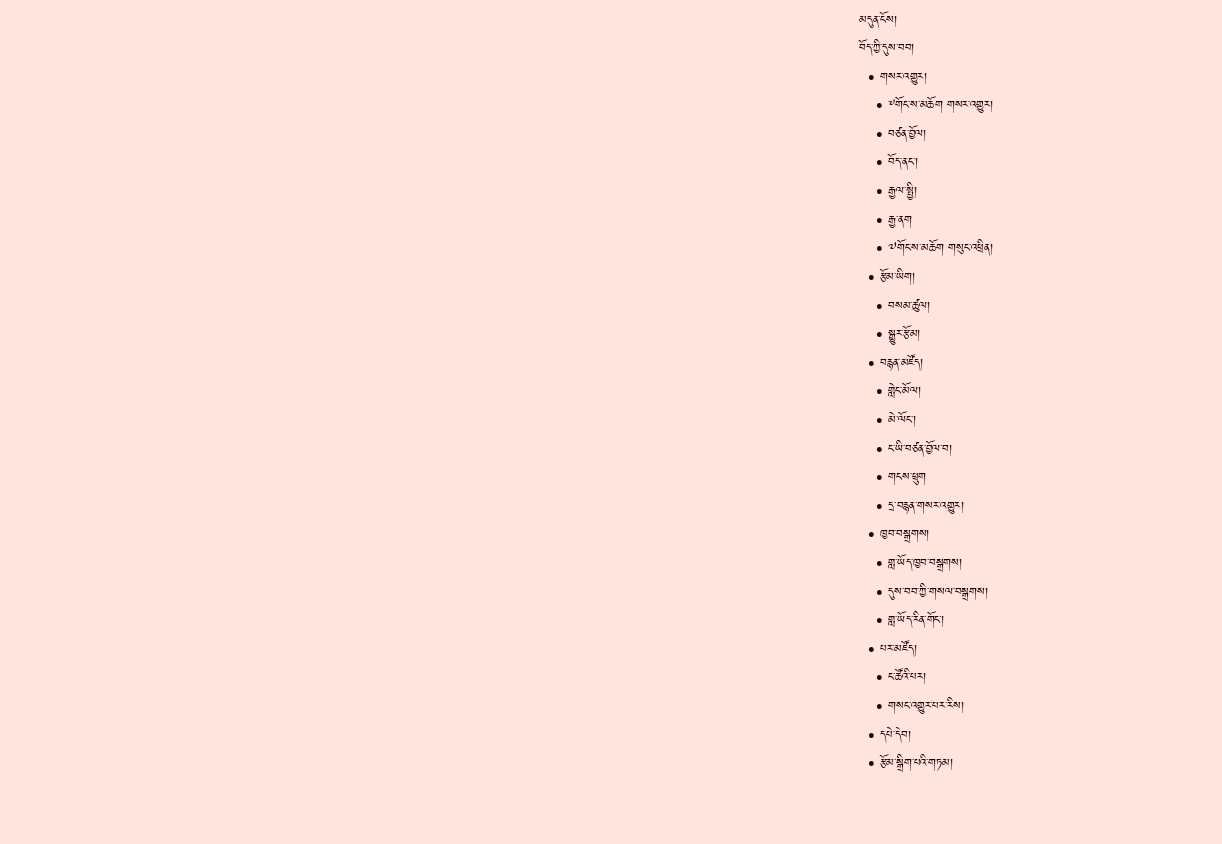མདུན་ངོས།
བོད་ཀྱི་དུས་བབ།
  • གསར་འགྱུར།
    • ༸གོང་ས་མཆོག གསར་འགྱུར།
    • བཙན་བྱོལ།
    • བོད་ནང་།
    • རྒྱལ་སྤྱི།
    • རྒྱ་ནག
    • ༧གོང་ས་མཆོག གསུང་འཕྲིན།
  • རྩོམ་ཡིག།
    • བསམ་ཚུལ།
    • སྒྱུར་རྩོམ།
  • བརྙན་མཛོད།
    • གླེང་མོལ།
    • མེ་ལོང་།
    • ང་ཡི་བཙན་བྱོལ་བ།
    • གངས་ཕྲུག
    • དྲ་བརྙན་གསར་འགྱུར།
  • ཁྱབ་བསྒྲགས།
    • གླ་ཡོད་ཁྱབ་བསྒྲགས།
    • དུས་བབ་ཀྱི་གསལ་བསྒྲགས།
    • གླ་ཡོད་རིན་གོང་།
  • པར་མཛོད།
    • ང་ཚོའི་པར།
    • གསང་འགྱུར་པར་རིས།
  • དཔེ་དེབ།
  • རྩོམ་སྒྲིག་པའི་གཏམ།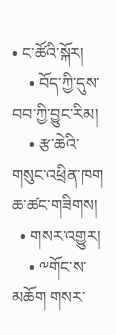• ང་ཚོའི་སྐོར།
    • བོད་ཀྱི་དུས་བབ་ཀྱི་བྱུང་རིམ།
    • རྩ་ཆེའི་གསུང་འཕྲིན་ཁག
ཆ་ཚང་གཟིགས།
  • གསར་འགྱུར།
    • ༸གོང་ས་མཆོག གསར་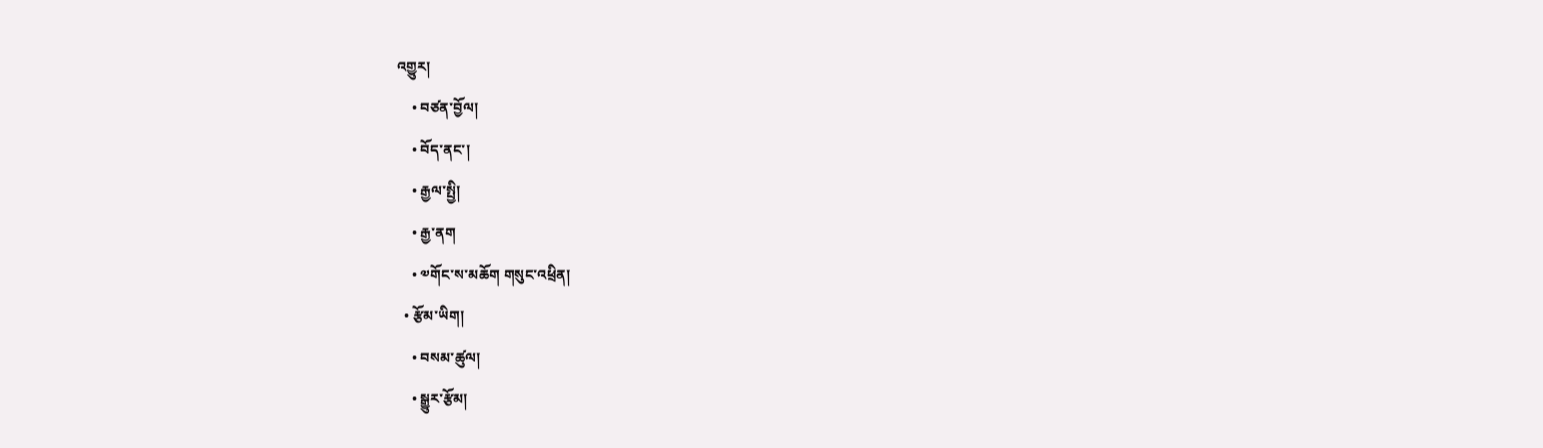འགྱུར།
    • བཙན་བྱོལ།
    • བོད་ནང་།
    • རྒྱལ་སྤྱི།
    • རྒྱ་ནག
    • ༧གོང་ས་མཆོག གསུང་འཕྲིན།
  • རྩོམ་ཡིག།
    • བསམ་ཚུལ།
    • སྒྱུར་རྩོམ།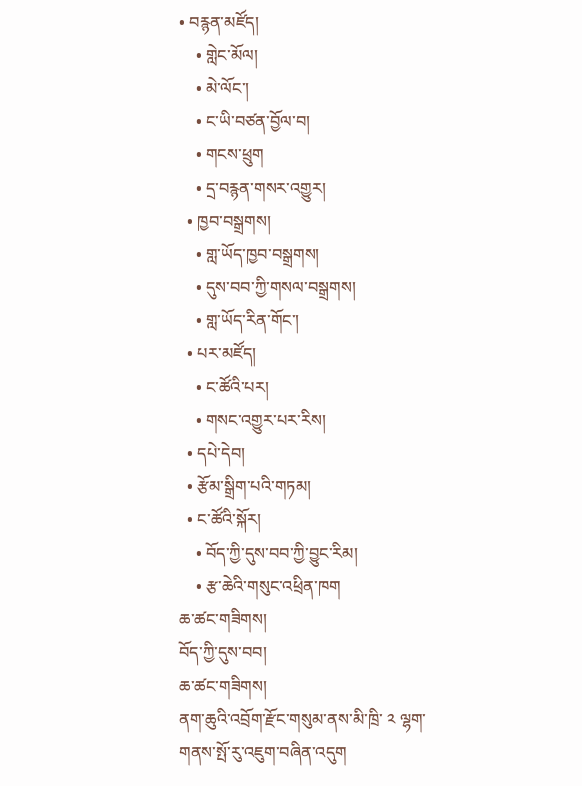• བརྙན་མཛོད།
    • གླེང་མོལ།
    • མེ་ལོང་།
    • ང་ཡི་བཙན་བྱོལ་བ།
    • གངས་ཕྲུག
    • དྲ་བརྙན་གསར་འགྱུར།
  • ཁྱབ་བསྒྲགས།
    • གླ་ཡོད་ཁྱབ་བསྒྲགས།
    • དུས་བབ་ཀྱི་གསལ་བསྒྲགས།
    • གླ་ཡོད་རིན་གོང་།
  • པར་མཛོད།
    • ང་ཚོའི་པར།
    • གསང་འགྱུར་པར་རིས།
  • དཔེ་དེབ།
  • རྩོམ་སྒྲིག་པའི་གཏམ།
  • ང་ཚོའི་སྐོར།
    • བོད་ཀྱི་དུས་བབ་ཀྱི་བྱུང་རིམ།
    • རྩ་ཆེའི་གསུང་འཕྲིན་ཁག
ཆ་ཚང་གཟིགས།
བོད་ཀྱི་དུས་བབ།
ཆ་ཚང་གཟིགས།
ནག་ཆུའི་འབྲོག་རྫོང་གསུམ་ནས་མི་ཁྲི་ ༢ ལྷག་གནས་སྤོ་རུ་འཇུག་བཞིན་འདུག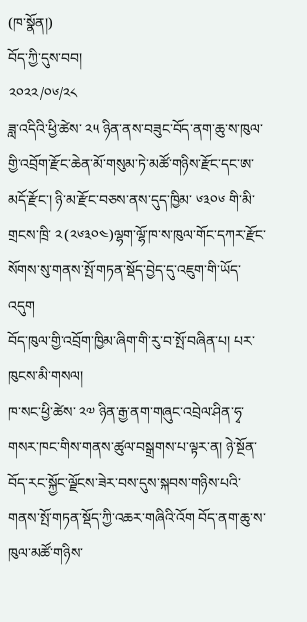(ཁ་སྣོན།)
བོད་ཀྱི་དུས་བབ།
༢༠༢༢/༠༦/༢༨
ཟླ་འདིའི་ཕྱི་ཚེས་ ༢༥ ཉིན་ནས་བཟུང་བོད་ནག་ཆུ་ས་ཁུལ་གྱི་འབྲོག་རྫོང་ཆེན་མོ་གསུམ་ཏེ་མཚོ་གཉིས་རྫོང་དང་ཨ་མདོ་རྫོང་། ཉི་མ་རྫོང་བཅས་ནས་དུད་ཁྱིམ་ ༦༣༠༦ གི་མི་གྲངས་ཁྲི་ ༢(༢༦༣༠༤)ལྷག་ལྷོ་ཁ་ས་ཁུལ་གོང་དཀར་རྫོང་སོགས་སུ་གནས་སྤོ་གཏན་སྡོད་བྱེད་དུ་འཇུག་གི་ཡོད་འདུག
བོད་ཁུལ་གྱི་འབྲོག་ཁྱིམ་ཞིག་གི་རུ་བ་སྤོ་བཞིན་པ། པར་ཁུངས་མི་གསལ།
ཁ་སང་ཕྱི་ཚེས་ ༢༧ ཉིན་རྒྱ་ནག་གཞུང་འབྲེལ་ཤིན་ཧྭ་གསར་ཁང་གིས་གནས་ཚུལ་བསྒྲགས་པ་ལྟར་ན། ཉེ་སྔོན་བོད་རང་སྐྱོང་ལྗོངས་ཟེར་བས་དུས་སྐབས་གཉིས་པའི་གནས་སྤོ་གཏན་སྡོད་ཀྱི་འཆར་གཞིའི་འོག བོད་ནག་ཆུ་ས་ཁུལ་མཚོ་གཉིས་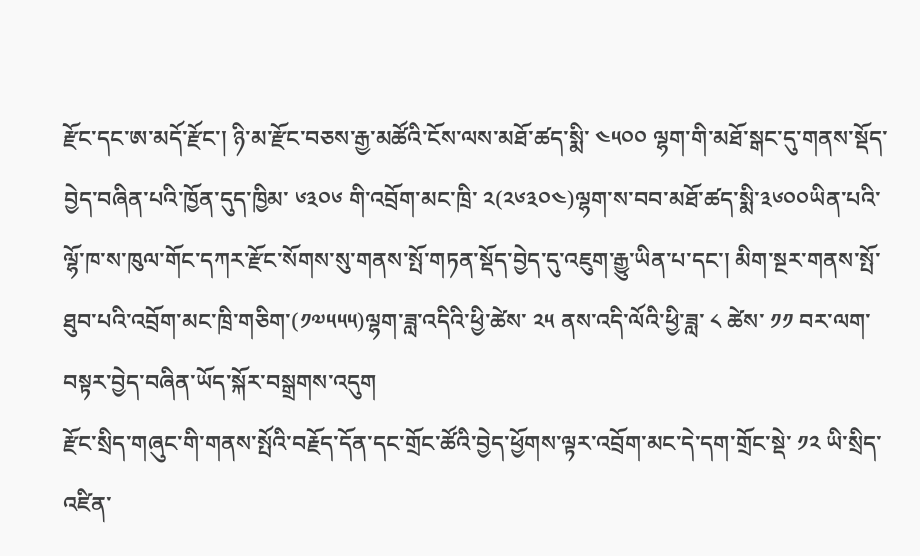རྫོང་དང་ཨ་མདོ་རྫོང་། ཉི་མ་རྫོང་བཅས་རྒྱ་མཚོའི་ངོས་ལས་མཐོ་ཚད་སྨི་ ༤༥༠༠ ལྷག་གི་མཐོ་སྒང་དུ་གནས་སྡོད་བྱེད་བཞིན་པའི་ཁྱོན་དུད་ཁྱིམ་ ༦༣༠༦ གི་འབྲོག་མང་ཁྲི་ ༢(༢༦༣༠༤)ལྷག་ས་བབ་མཐོ་ཚད་སྨི་༣༦༠༠ཡིན་པའི་ལྷོ་ཁ་ས་ཁུལ་གོང་དཀར་རྫོང་སོགས་སུ་གནས་སྤོ་གཏན་སྡོད་བྱེད་དུ་འཇུག་རྒྱུ་ཡིན་པ་དང་། མིག་སྔར་གནས་སྤོ་ཐུབ་པའི་འབྲོག་མང་ཁྲི་གཅིག་(༡༧༥༥༥)ལྷག་ཟླ་འདིའི་ཕྱི་ཚེས་ ༢༥ ནས་འདི་ལོའི་ཕྱི་ཟླ་ ༨ ཚེས་ ༡༡ བར་ལག་བསྟར་བྱེད་བཞིན་ཡོད་སྐོར་བསྒྲགས་འདུག
རྫོང་སྲིད་གཞུང་གི་གནས་སྤོའི་བརྗོད་དོན་དང་གྲོང་ཚོའི་བྱེད་ཕྱོགས་ལྟར་འབྲོག་མང་དེ་དག་གྲོང་སྡེ་ ༡༢ ཡི་སྲིད་འཛིན་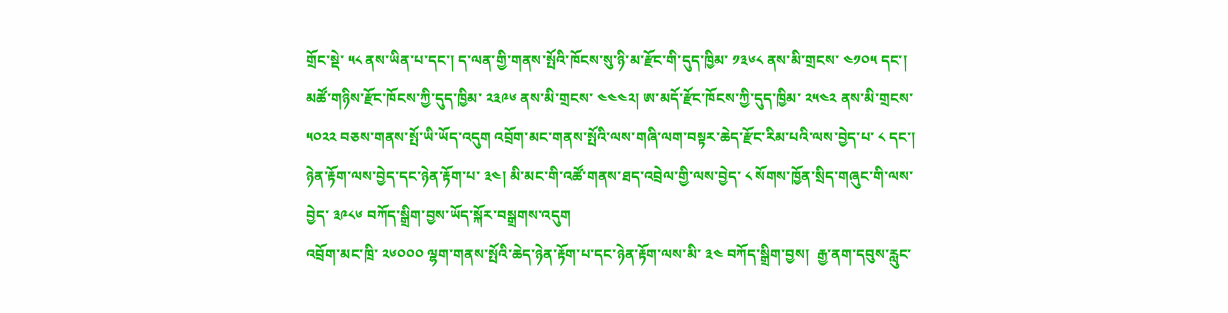གྲོང་སྡེ་ ༥༨ ནས་ཡིན་པ་དང་། ད་ལན་གྱི་གནས་སྤོའི་ཁོངས་སུ་ཉི་མ་རྫོང་གི་དུད་ཁྱིམ་ ༡༣༦༨ ནས་མི་གྲངས་ ༤༡༠༥ དང་། མཚོ་གཉིས་རྫོང་ཁོངས་ཀྱི་དུད་ཁྱིམ་ ༢༣༩༦ ནས་མི་གྲངས་ ༤༤༤༢། ཨ་མདོ་རྫོང་ཁོངས་ཀྱི་དུད་ཁྱིམ་ ༢༥༤༢ ནས་མི་གྲངས་ ༥༠༢༢ བཅས་གནས་སྤོ་ཡི་ཡོད་འདུག འབྲོག་མང་གནས་སྤོའི་ལས་གཞི་ལག་བསྟར་ཆེད་རྫོང་རིམ་པའི་ལས་བྱེད་པ་ ༨ དང་། ཉེན་རྟོག་ལས་བྱེད་དང་ཉེན་རྟོག་པ་ ༣༤། མི་མང་གི་འཚོ་གནས་ཐད་འབྲེལ་གྱི་ལས་བྱེད་ ༨ སོགས་ཁྱོན་སྲིད་གཞུང་གི་ལས་བྱེད་ ༣༩༨༦ བཀོད་སྒྲིག་བྱས་ཡོད་སྐོར་བསྒྲགས་འདུག
འབྲོག་མང་ཁྲི་ ༢༦༠༠༠ ལྷག་གནས་སྤོའི་ཆེད་ཉེན་རྟོག་པ་དང་ཉེན་རྟོག་ལས་མི་ ༣༤ བཀོད་སྒྲིག་བྱས།  རྒྱ་ནག་དབུས་རླུང་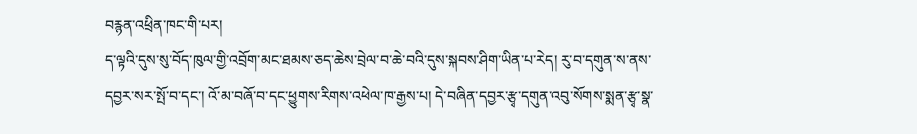བརྙན་འཕྲིན་ཁང་གི་པར།
ད་ལྟའི་དུས་སུ་བོད་ཁུལ་གྱི་འབྲོག་མང་ཐམས་ཅད་ཆེས་བྲེལ་བ་ཆེ་བའི་དུས་སྐབས་ཤིག་ཡིན་པ་རེད། རུ་བ་དགུན་ས་ནས་དབྱར་སར་སྤོ་བ་དང་། འོ་མ་བཞོ་བ་དང་ཕྱུགས་རིགས་འཕེལ་ཁ་རྒྱས་པ། དེ་བཞིན་དབྱར་རྩྭ་དགུན་འབུ་སོགས་སྨན་རྩྭ་སྣ་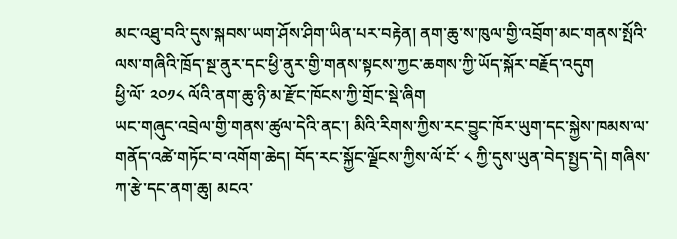མང་འཐུ་བའི་དུས་སྐབས་ཡག་ཤོས་ཤིག་ཡིན་པར་བརྟེན། ནག་ཆུ་ས་ཁུལ་གྱི་འབྲོག་མང་གནས་སྤོའི་ལས་གཞིའི་ཁྲོད་སྔ་ནུར་དང་ཕྱི་ནུར་གྱི་གནས་སྟངས་ཀྱང་ཆགས་ཀྱི་ཡོད་སྐོར་བརྗོད་འདུག
ཕྱི་ལོ་ ༢༠༡༨ ལོའི་ནག་ཆུ་ཉི་མ་རྫོང་ཁོངས་ཀྱི་གྲོང་སྡེ་ཞིག
ཡང་གཞུང་འབྲེལ་གྱི་གནས་ཚུལ་དེའི་ནང་། མིའི་རིགས་ཀྱིས་རང་བྱུང་ཁོར་ཡུག་དང་སྐྱེས་ཁམས་ལ་གནོད་འཚེ་གཏོང་བ་འགོག་ཆེད། བོད་རང་སྐྱོང་ལྗོངས་ཀྱིས་ལོ་ངོ་ ༨ ཀྱི་དུས་ཡུན་བེད་སྤྱད་དེ། གཞིས་ཀ་རྩེ་དང་ནག་ཆུ། མངའ་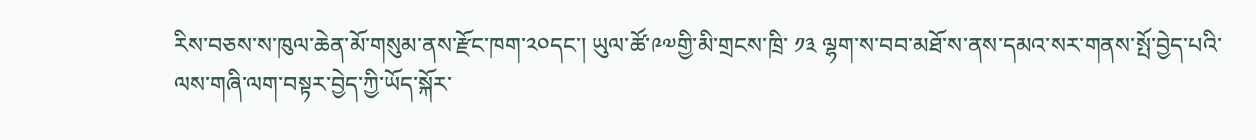རིས་བཅས་ས་ཁུལ་ཆེན་མོ་གསུམ་ནས་རྫོང་ཁག་༢༠དང་། ཡུལ་ཚོ་༩༧གྱི་མི་གྲངས་ཁྲི་ ༡༣ ལྷག་ས་བབ་མཐོ་ས་ནས་དམའ་སར་གནས་སྤོ་བྱེད་པའི་ལས་གཞི་ལག་བསྟར་བྱེད་ཀྱི་ཡོད་སྐོར་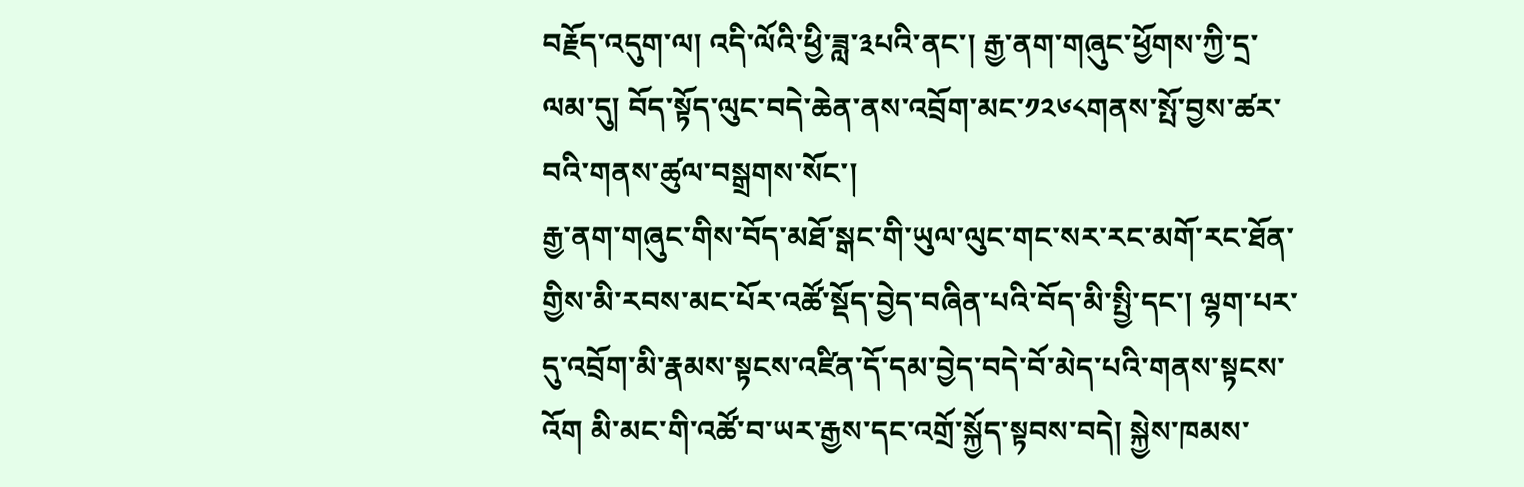བརྗོད་འདུག་ལ། འདི་ལོའི་ཕྱི་ཟླ་༣པའི་ནང་། རྒྱ་ནག་གཞུང་ཕྱོགས་ཀྱི་དྲ་ལམ་དུ། བོད་སྟོད་ལུང་བདེ་ཆེན་ནས་འབྲོག་མང་༡༢༦༨གནས་སྤོ་བྱས་ཚར་བའི་གནས་ཚུལ་བསྒྲགས་སོང་།
རྒྱ་ནག་གཞུང་གིས་བོད་མཐོ་སྒང་གི་ཡུལ་ལུང་གང་སར་རང་མགོ་རང་ཐོན་གྱིས་མི་རབས་མང་པོར་འཚོ་སྡོད་བྱེད་བཞིན་པའི་བོད་མི་སྤྱི་དང་། ལྷག་པར་དུ་འབྲོག་མི་རྣམས་སྟངས་འཛིན་དོ་དམ་བྱེད་བདེ་བོ་མེད་པའི་གནས་སྟངས་འོག མི་མང་གི་འཚོ་བ་ཡར་རྒྱས་དང་འགྲོ་སྐྱོད་སྟབས་བདེ། སྐྱེས་ཁམས་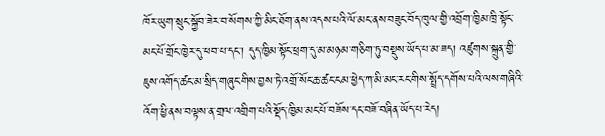ཁོར་ཡུག་སྲུང་སྐྱོབ་ཟེར་བ་སོགས་ཀྱི་མིང་ཐོག་ནས་འདས་པའི་ལོ་མང་ནས་བཟུང་བོད་ཁུལ་གྱི་འབྲོག་ཁྱིམ་ཁྲི་སྟོང་མང་པོ་གྲོང་ཁྱེར་དུ་ཕབ་པ་དང་། དུད་ཁྱིམ་སྟོང་ཕྲག་དུ་མ་མཉམ་གཅིག་ཏུ་བསྡུས་ཡོད་པ་མ་ཟད། འཛུགས་སྐྲུན་གྱི་ཇུས་འགོད་ཚང་མ་སྲིད་གཞུང་གིས་བྱས་ཏེ་འགྲོ་སོང་ཆ་ཚང་ངམ་ཕྱེད་ཀ་མི་མང་རང་གིས་སྤྲོད་དགོས་པའི་ལས་གཞིའི་འོག་ཕྱི་ནས་བལྟས་ན་གྲལ་འགྲིག་པའི་སྡོད་ཁྱིམ་མང་པོ་བཟོས་དང་བཟོ་བཞིན་ཡོད་པ་རེད།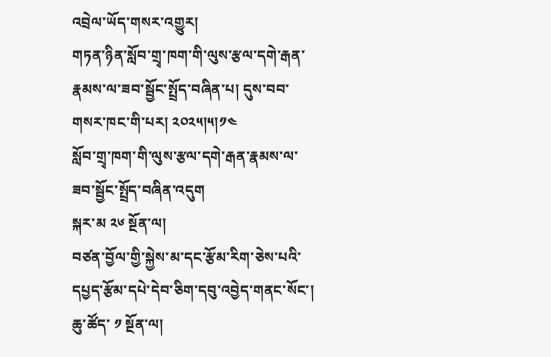འབྲེལ་ཡོད་གསར་འགྱུར།
གཏན་ཉིན་སློབ་གྲྭ་ཁག་གི་ལུས་རྩལ་དགེ་རྒན་རྣམས་ལ་ཟབ་སྦྱོང་སྤྲོད་བཞིན་པ། དུས་བབ་གསར་ཁང་གི་པར། ༢༠༢༥།༥།༡༤
སློབ་གྲྭ་ཁག་གི་ལུས་རྩལ་དགེ་རྒན་རྣམས་ལ་ཟབ་སྦྱོང་སྤྲོད་བཞིན་འདུག
སྐར་མ ༢༦ སྔོན་ལ།
བཙན་བྱོལ་གྱི་སྐྱེས་མ་དང་རྩོམ་རིག་ཅེས་པའི་དཔྱད་རྩོམ་དཔེ་དེབ་ཅིག་དབུ་འབྱེད་གནང་སོང་།
ཆུ་ཚོད་ ༡ སྔོན་ལ།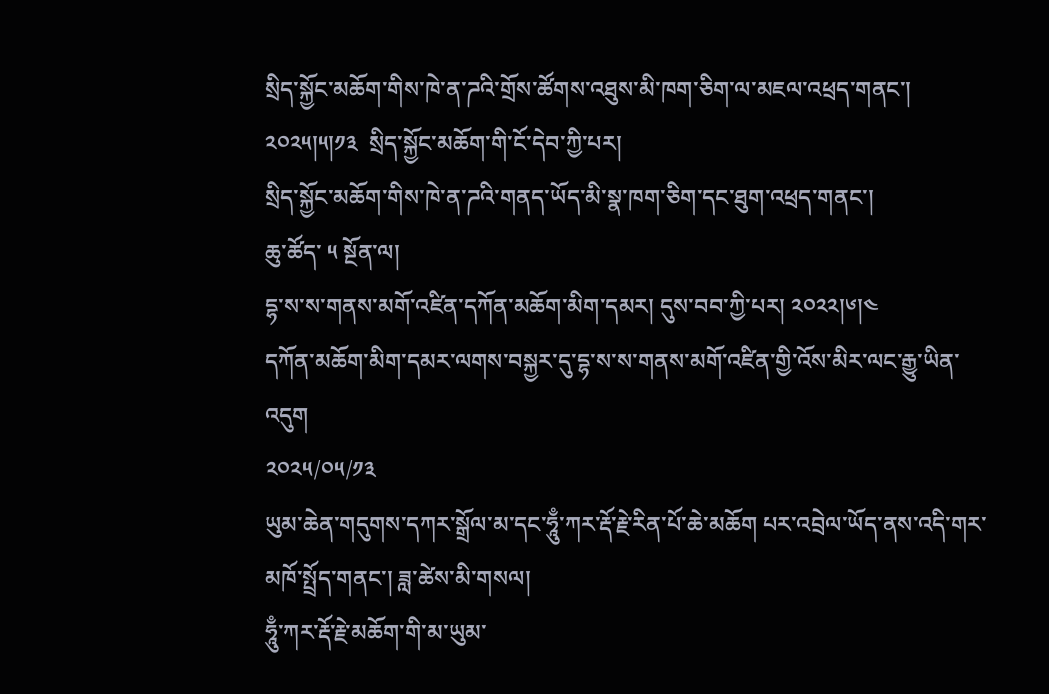སྲིད་སྐྱོང་མཆོག་གིས་ཁེ་ན་ཌའི་གྲོས་ཚོགས་འཐུས་མི་ཁག་ཅིག་ལ་མཇལ་འཕྲད་གནང་། ༢༠༢༥།༥།༡༣  སྲིད་སྐྱོང་མཆོག་གི་ངོ་དེབ་ཀྱི་པར།
སྲིད་སྐྱོང་མཆོག་གིས་ཁེ་ན་ཌའི་གནད་ཡོད་མི་སྣ་ཁག་ཅིག་དང་ཐུག་འཕྲད་གནང་།
ཆུ་ཚོད་ ༥ སྔོན་ལ།
དྷ་ས་ས་གནས་མགོ་འཛིན་དཀོན་མཆོག་མིག་དམར། དུས་བབ་ཀྱི་པར། ༢༠༢༢།༦།༤
དཀོན་མཆོག་མིག་དམར་ལགས་བསྐྱར་དུ་དྷ་ས་ས་གནས་མགོ་འཛིན་གྱི་འོས་མིར་ལང་རྒྱུ་ཡིན་འདུག
༢༠༢༥/༠༥/༡༣
ཡུམ་ཆེན་གདུགས་དཀར་སྒྲོལ་མ་དང་ཧཱུྃ་ཀར་རྡོ་རྗེ་རིན་པོ་ཆེ་མཆོག པར་འབྲེལ་ཡོད་ནས་འདི་གར་མཁོ་སྤྲོད་གནང་། ཟླ་ཚེས་མི་གསལ།
ཧཱུྃ་ཀར་རྡོ་རྗེ་མཆོག་གི་མ་ཡུམ་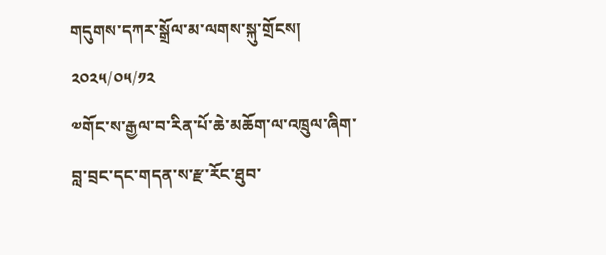གདུགས་དཀར་སྒྲོལ་མ་ལགས་སྐུ་གྲོངས།
༢༠༢༥/༠༥/༡༢
༧གོང་ས་རྒྱལ་བ་རིན་པོ་ཆེ་མཆོག་ལ་འཁྲུལ་ཞིག་བླ་བྲང་དང་གདན་ས་རྫ་རོང་ཐུབ་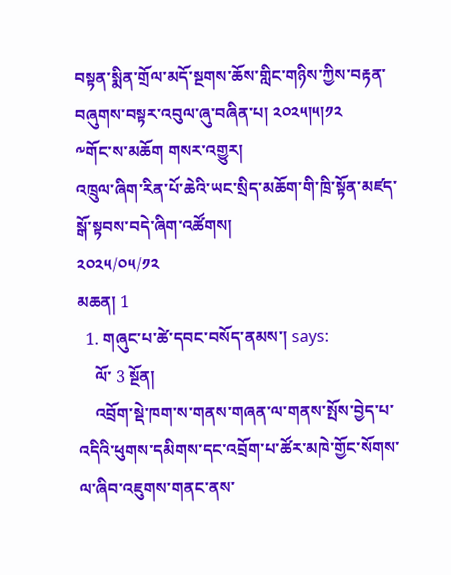བསྟན་སྨིན་གྲོལ་མདོ་སྔགས་ཆོས་གླིང་གཉིས་ཀྱིས་བརྟན་བཞུགས་བསྟར་འབུལ་ཞུ་བཞིན་པ། ༢༠༢༥།༥།༡༢
༸གོང་ས་མཆོག གསར་འགྱུར།
འཁྲུལ་ཞིག་རིན་པོ་ཆེའི་ཡང་སྲིད་མཆོག་གི་ཁྲི་སྟོན་མཛད་སྒོ་སྟབས་བདེ་ཞིག་འཚོགས།
༢༠༢༥/༠༥/༡༢
མཆན། 1
  1. གཞུང་པ་ཚེ་དབང་བསོད་ནམས་། says:
    ལོ་ 3 སྔོན།
    འབྲོག་སྡེ་ཁག་ས་གནས་གཞན་ལ་གནས་སྤོས་བྱེད་པ་འདིའི་ཕུགས་དམིགས་དང་འབྲོག་པ་ཚོར་མཁེ་གྱོང་སོགས་ལ་ཞིབ་འཇུགས་གནང་ནས་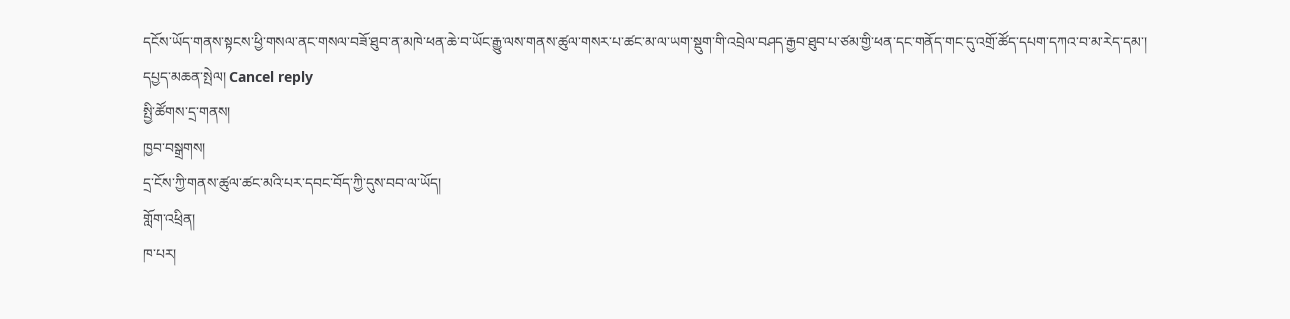དངོས་ཡོད་གནས་སྟངས་ཕྱི་གསལ་ནང་གསལ་བཟོ་ཐུབ་ན་མཁེ་ཕན་ཆེ་བ་ཡོང་རྒྱུ་ལས་གནས་ཚུལ་གསར་པ་ཚང་མ་ལ་ཡག་སྡུག་གི་འབྲེལ་བཤད་རྒྱབ་ཐུབ་པ་ཙམ་གྱི་ཕན་དང་གནོད་གང་དུ་འགྲོ་ཚོད་དཔག་དཀའ་བ་མ་རེད་དམ་།
དཔྱད་མཆན་སྤེལ། Cancel reply
སྤྱི་ཚོགས་དྲ་གནས།
ཁྱབ་བསྒྲགས།
དྲ་ངོས་ཀྱི་གནས་ཚུལ་ཚང་མའི་པར་དབང་བོད་ཀྱི་དུས་བབ་ལ་ཡོད།
གློག་འཕྲིན།
ཁ་པར།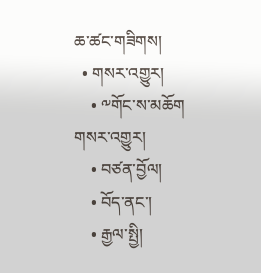ཆ་ཚང་གཟིགས།
  • གསར་འགྱུར།
    • ༸གོང་ས་མཆོག གསར་འགྱུར།
    • བཙན་བྱོལ།
    • བོད་ནང་།
    • རྒྱལ་སྤྱི།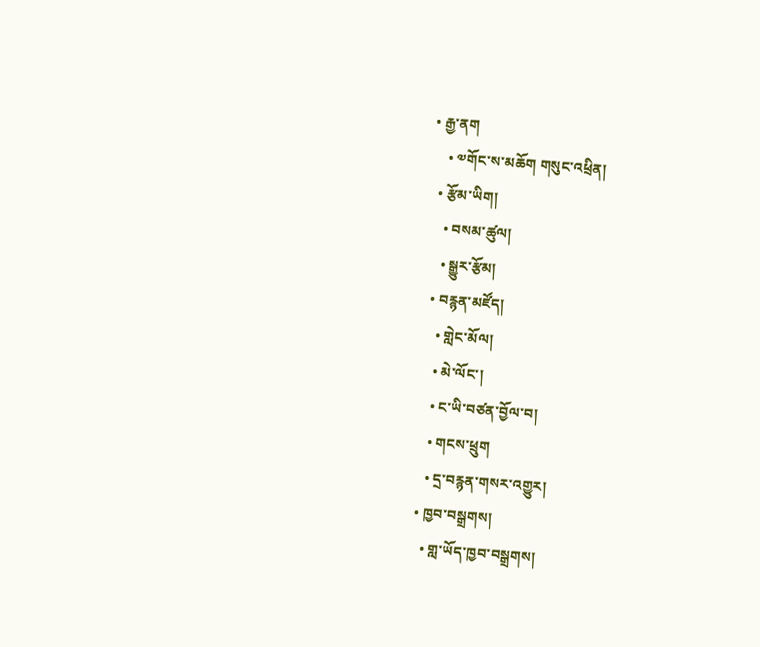• རྒྱ་ནག
    • ༧གོང་ས་མཆོག གསུང་འཕྲིན།
  • རྩོམ་ཡིག།
    • བསམ་ཚུལ།
    • སྒྱུར་རྩོམ།
  • བརྙན་མཛོད།
    • གླེང་མོལ།
    • མེ་ལོང་།
    • ང་ཡི་བཙན་བྱོལ་བ།
    • གངས་ཕྲུག
    • དྲ་བརྙན་གསར་འགྱུར།
  • ཁྱབ་བསྒྲགས།
    • གླ་ཡོད་ཁྱབ་བསྒྲགས།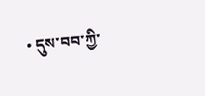• དུས་བབ་ཀྱི་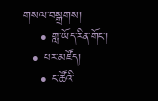གསལ་བསྒྲགས།
    • གླ་ཡོད་རིན་གོང་།
  • པར་མཛོད།
    • ང་ཚོའི་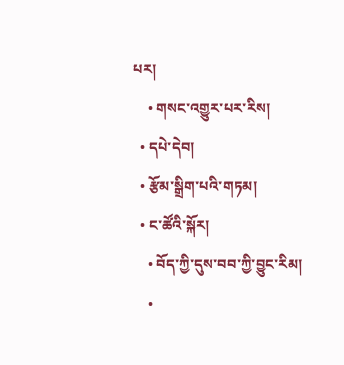པར།
    • གསང་འགྱུར་པར་རིས།
  • དཔེ་དེབ།
  • རྩོམ་སྒྲིག་པའི་གཏམ།
  • ང་ཚོའི་སྐོར།
    • བོད་ཀྱི་དུས་བབ་ཀྱི་བྱུང་རིམ།
    •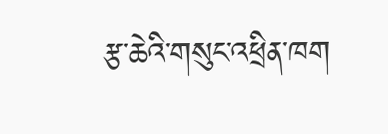རྩ་ཆེའི་གསུང་འཕྲིན་ཁག